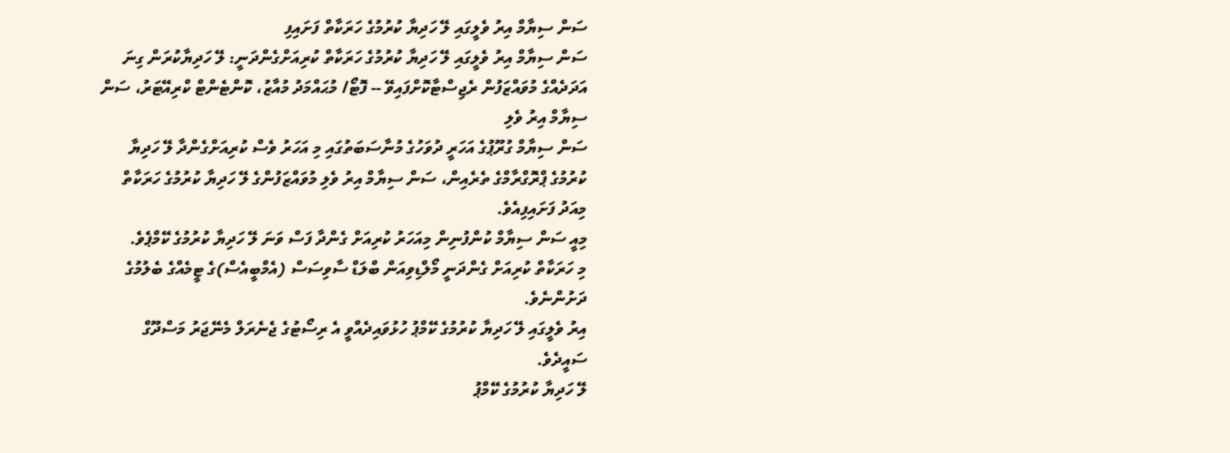ސަން ސިޔާމް އިރު ވެލީގައި ލޭ ހަދިޔާ ކުރުމުގެ ހަރަކާތް ފަށައިފި
ސަން ސިޔާމް އިރު ވެލީގައި ލޭ ހަދިޔާ ކުރުމުގެ ހަރަކާތް ކުރިއަށްގެންދަނީ: ލޭ ހަދިޔާކުރަން ގިނަ އަދަދެއްގެ މުވައްޒަފުން ރެޖިސްޓާކޮށްފައިވޭ -- ފޮޓޯ/ މުޙައްމަދު މުއާޒު، ކޮންޓެންޓް ކްރިއޭޓަރު، ސަން ސިޔާމް އިރު ވެލި
ސަން ސިޔާމް ގުރޫޕުގެ އަހަރީ ދުވަހުގެ މުނާސަބަތުގައި މި އަހަރު ވެސް ކުރިއަށްގެންދާ ލޭ ހަދިޔާ ކުރުމުގެ ޕްރޮގްރާމްގެ ތެރެއިން، ސަން ސިޔާމް އިރު ވެލި މުވައްޒަފުންގެ ލޭ ހަދިޔާ ކުރުމުގެ ހަރަކާތް މިއަދު ފަށައިފިއެވެ.
މިއީ ސަން ސިޔާމް ކުންފުނިން މިއަހަރު ކުރިއަށް ގެންދާ ފަސް ވަނަ ލޭ ހަދިޔާ ކުރުމުގެ ކޭމްޕެވެ.
މި ހަރަކާތް ކުރިއަށް ގެންދަނީ މޯލްޑިވިއަން ބްލަޑް ސާވިސަސް (އެމްބީއެސް)ގެ ޓީމެއްގެ ބެލުމުގެ ދަށުންނެވެ.
އިރު ވެލީގައި ލޭ ހަދިޔާ ކުރުމުގެ ކޭމްޕު ހުޅުވައިދެއްވީ އެ ރިސޯޓުގެ ޖެނެރަލް މެނޭޖަރު މަސްދޫގް ސައީދެވެ.
ލޭ ހަދިޔާ ކުރުމުގެ ކޭމްޕު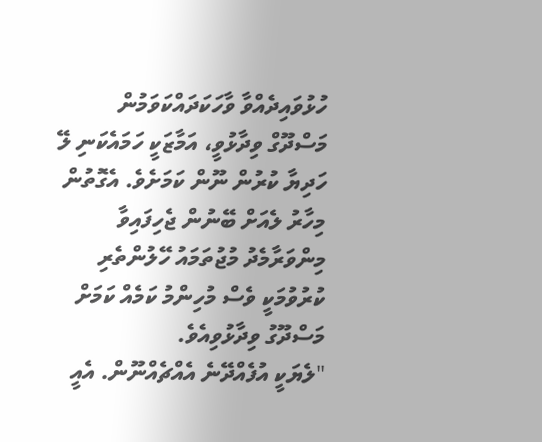ހުޅުވައިދެއްވާ ވާހަކަދައްކަވަމުން މަސްދޫގް ވިދާޅުވީ، އަމާޒަކީ ހަމައެކަނި ލޭ ހަދިޔާ ކުރުން ނޫން ކަމަށެވެ. އެގޮތުން މިހާރު ލެއަށް ބޭނުން ޖެހިފައިވާ މިންވަރާމެދު މުޖުތަމައު ހޭލުންތެރި ކުރުވުމަކީ ވެސް މުހިންމު ކަމެއް ކަމަށް މަސްދޫގު ވިދާޅުވިއެވެ.
"ލެޔަކީ އުފެއްދޭނެ އެއްޗެއްނޫން. އެއީ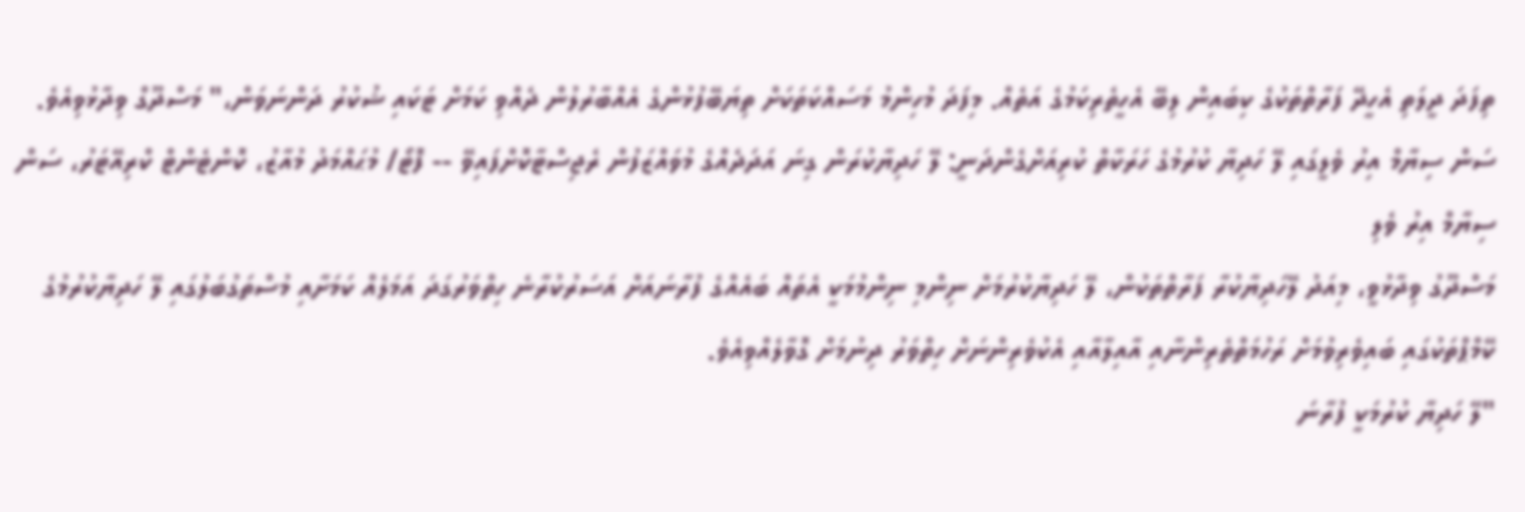ތިފަދަ ދީލަތި އެހީދޭ ފަރާތްތަކުގެ ކިބައިން ލިބޭ އެހީތެރިކަމުގެ އަތެއް. މިފަދަ މުހިންމު މަސައްކަތަކަށް ތިޔަބޭފުޅުންގެ އެއްބާރުލުން ދެއްވި ކަމަށް ޓަކައި ޝުކުރު ދަންނަވަން،" މަސްދޫގް ވިދާޅުވިއެވެ.
ސަން ސިޔާމް އިރު ވެލީގައި ލޭ ހަދިޔާ ކުރުމުގެ ހަރަކާތް ކުރިއަށްގެންދަނީ: ލޭ ހަދިޔާކުރަން ގިނަ އަދަދެއްގެ މުވައްޒަފުން ރެޖިސްޓާކޮށްފައިވޭ -- ފޮޓޯ/ މުޙައްމަދު މުއާޒު، ކޮންޓެންޓް ކްރިއޭޓަރު، ސަން ސިޔާމް އިރު ވެލި
މަސްދޫގު ވިދާޅުވީ، މިއަދު ލޭހަދިޔާކުރާ ފަރާތްތަކުން، ލޭ ހަދިޔާކުރުމަށް ނިންމި ނިންމުމަކީ އެތައް ބައެއްގެ ފުރާނައަށް އަސަރުކުރާނެ ހިތްވަރުގަދަ އަމަލެއް ކަމަށާއި މުސްތަގުބަލުގައި ލޭ ހަދިޔާކުރުމުގެ ކޭމްޕްތަކުގައި ބައިވެރިވުމަށް ރަހުމަތްތެރިންނާއި އާއިލާއާއި އެކުވެރިންނަށް ހިތްވަރު ދިނުމަށް ގޮވާލެއްވިއެވެ.
"ލޭ ހަދިޔާ ކުރުމަކީ ފުރާނަ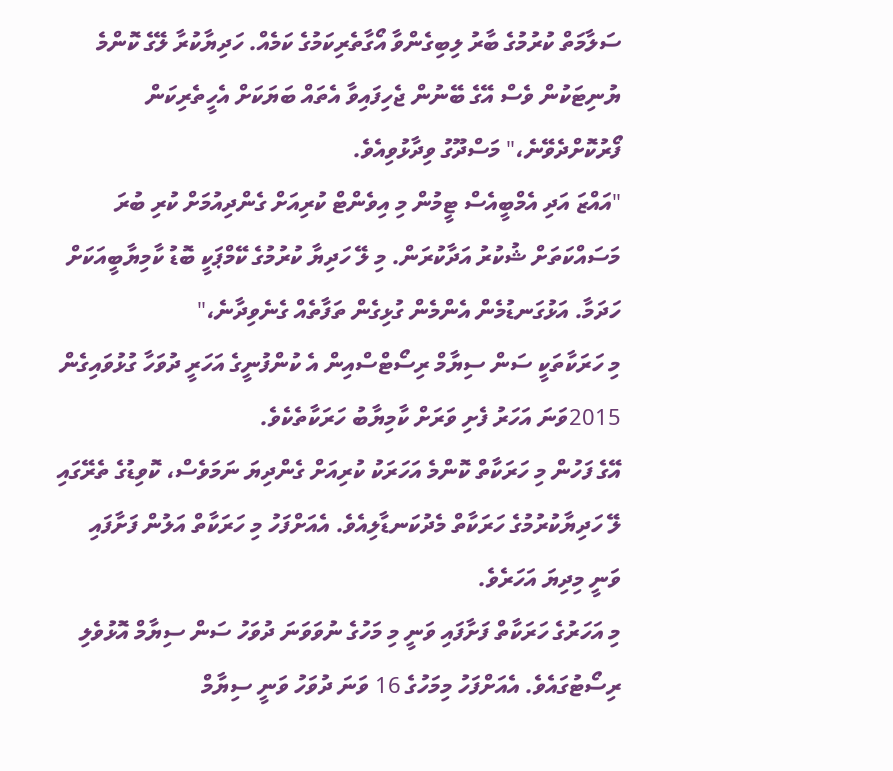ސަލާމަތް ކުރުމުގެ ބާރު ލިބިގެންވާ އޯގާތެރިކަމުގެ ކަމެއް. ހަދިޔާކުރާ ލޭގެ ކޮންމެ ޔުނިޓަކުން ވެސް އޭގެ ބޭނުން ޖެހިފައިވާ އެތައް ބަޔަކަށް އެހީތެރިކަން ފޯރުކޮށްދެވޭނެ،" މަސްދޫގު ވިދާޅުވިއެވެ.
"އައްޒަ އަދި އެމްބީއެސް ޓީމުން މި އިވެންޓް ކުރިއަށް ގެންދިއުމަށް ކުރި ބުރަ މަސައްކަތަށް ޝުކުރު އަދާކުރަން. މި ލޭ ހަދިޔާ ކުރުމުގެ ކޭމްޕަކީ ބޮޑު ކާމިޔާބީއަކަށް ހަދަމާ. އަޅުގަނޑުމެން އެންމެން ގުޅިގެން ތަފާތެއް ގެނެވިދާނެ،"
މި ހަރަކާތަކީ ސަން ސިޔާމް ރިސޯޓްސްއިން އެ ކުންފުނީގެ އަހަރީ ދުވަހާ ގުޅުވައިގެން 2015ވަނަ އަހަރު ފެށި ވަރަށް ކާމިޔާބު ހަރަކާތެކެވެ.
އޭގެ ފަހުން މި ހަރަކާތް ކޮންމެ އަހަރަކު ކުރިއަށް ގެންދިޔަ ނަމަވެސް، ކޮވިޑުގެ ތެރޭގައި ލޭ ހަދިޔާކުރުމުގެ ހަރަކާތް މެދުކަނޑާލިއެވެ. އެއަށްފަހު މި ހަރަކާތް އަލުން ފަށާފައި ވަނީ މިދިޔަ އަހަރެވެ.
މި އަހަރުގެ ހަރަކާތް ފަށާފައި ވަނީ މި މަހުގެ ނުވަވަނަ ދުވަހު ސަން ސިޔާމް އޮޅުވެލި ރިސޯޓުގައެވެ. އެއަށްފަހު މިމަހުގެ 16 ވަނަ ދުވަހު ވަނީ ސިޔާމް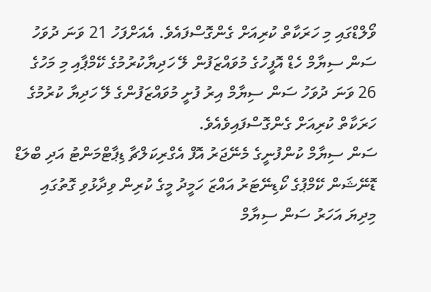ވޯލްޑްގައި މި ހަރަކާތް ކުރިއަށް ގެންގޮސްފައެވެ. އެއަށްފަހު 21 ވަނަ ދުވަހު ސަން ސިޔާމް ހެޑް އޮފީހުގެ މުވައްޒަފުން ލޭ ހަދިޔާކުރުމުގެ ކޭމްޕާއި މި މަހުގެ 26 ވަނަ ދުވަހު ސަން ސިޔާމް އިރު ފުށީ މުވައްޒަފުންގެ ލޭ ހަދިޔާ ކުރުމުގެ ހަރަކާތް ކުރިއަށް ގެންގޮސްފައިވެއެވެ.
ސަން ސިޔާމް ކުންފުނީގެ މެނޭޖަރު އޮފް އެގްރިކަލްޗާ ޑިޕާޓްމަންޓު އަދި ބްލަޑް ޑޮނޭޝަން ކޭމްޕުގެ ކޯޑިނޭޓަރު އައްޒަ ހަމީދު މީގެ ކުރިން ވިދާޅުވި ގޮތުގައި މިދިޔަ އަހަރު ސަން ސިޔާމް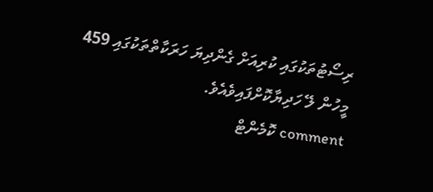ރިސޯޓުތަކުގައި ކުރިއަށް ގެންދިޔަ ހަރަކާތްތަކުގައި 459 މީހުން ލޭ ހަދިޔާކޮށްފައިވެއެވެ.
comment ކޮމެންޓް